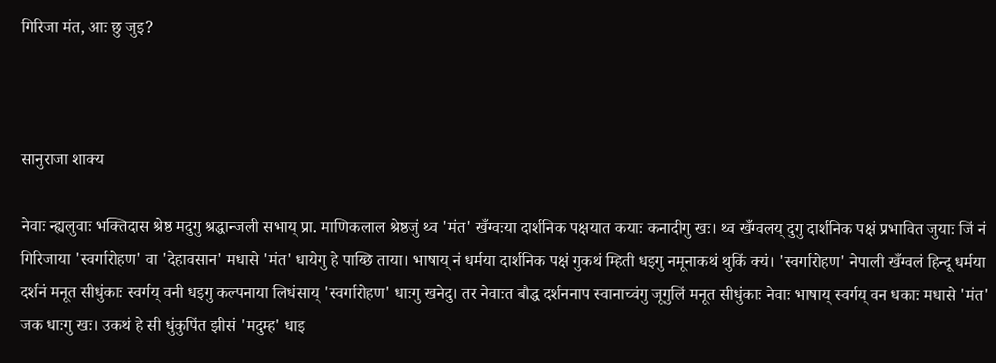गिरिजा मंत, आः छु जुइ?



सानुराजा शाक्य

नेवाः न्ह्यलुवाः भक्तिदास श्रेष्ठ मदुगु श्रद्धान्जली सभाय् प्रा. माणिकलाल श्रेष्ठजुं थ्व 'मंत' खँग्वःया दार्शनिक पक्षयात कयाः कनादीगु खः। थ्व खँग्वलय् दुगु दार्शनिक पक्षं प्रभावित जुयाः जिं नं गिरिजाया 'स्वर्गारोहण' वा 'देहावसान' मधासे 'मंत' धायेगु हे पाय्छि ताया। भाषाय् नं धर्मया दार्शनिक पक्षं गुकथं म्हिती धइगु नमूनाकथं थुकिं क्यं। 'स्वर्गारोहण' नेपाली खँग्वलं हिन्दू धर्मया दर्शनं मनूत सीधुंकाः स्वर्गय् वनी धइगु कल्पनाया लिधंसाय् 'स्वर्गारोहण' धाःगु खनेदु। तर नेवाःत बौद्ध दर्शननाप स्वानाच्वंगु जूगुलिं मनूत सीधुंकाः नेवाः भाषाय् स्वर्गय् वन धकाः मधासे 'मंत' जक धाःगु खः। उकथं हे सी धुंकुपिंत झीसं 'मदुम्ह' धाइ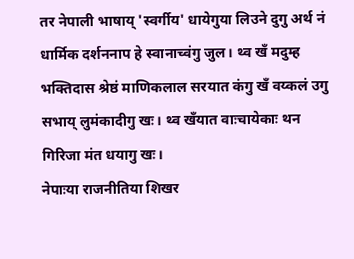तर नेपाली भाषाय् 'स्वर्गीय' धायेगुया लिउने दुगु अर्थ नं धार्मिक दर्शननाप हे स्वानाच्वंगु जुल। थ्व खँ मदुम्ह भक्तिदास श्रेष्ठं माणिकलाल सरयात कंगु खँ वय्कलं उगु सभाय् लुमंकादीगु खः। थ्व खँयात वाःचायेकाः थन गिरिजा मंत धयागु खः।
नेपाःया राजनीतिया शिखर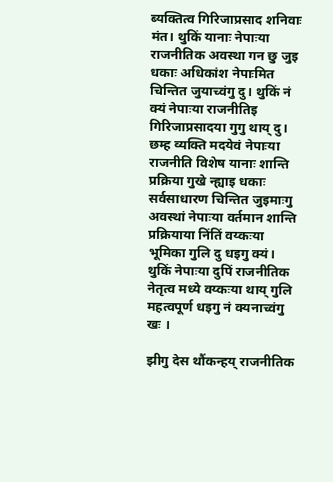ब्यक्तित्व गिरिजाप्रसाद शनिवाः मंत। थुकिं यानाः नेपाःया राजनीतिक अवस्था गन छु जुइ धकाः अधिकांश नेपाःमित चिन्तित जुयाच्वंगु दु। थुकिं नं क्यं नेपाःया राजनीतिइ गिरिजाप्रसादया गुगु थाय् दु। छम्ह व्यक्ति मदयेवं नेपाःया राजनीति विशेष यानाः शान्ति प्रक्रिया गुखे न्ह्याइ धकाः सर्वसाधारण चिन्तित जुइमाःगु अवस्थां नेपाःया वर्तमान शान्ति प्रक्रियाया निंतिं वय्कःया भूमिका गुलि दु धइगु क्यं। थुकिं नेपाःया दुपिं राजनीतिक नेतृत्व मध्ये वय्कःया थाय् गुलि महत्वपूर्ण धइगु नं क्यनाच्वंगु खः ।

झीगु देस थौंकन्हय् राजनीतिक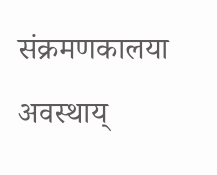संक्रमणकालया अवस्थाय्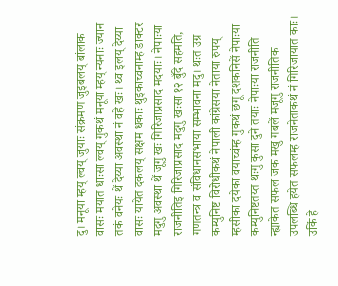दु। मनूया म्हय् ल्वय् जुयाः संक्रमण जुइबलय् बांलाक वासः मयात धाःसा ल्वय् गुकथं मनूया म्हय् न्यनाः ज्यान तकं वनेयः थें देय्या अवस्था नं वहे खः। थ्व इलय् देय्या वासः यायेत दकलय् सक्षम धकाः थुइकाच्वनाम्ह डाक्टर मदुगु अवस्था थें जूगु खः गिरिजाप्रसाद मदयाः। नेपाःया राजनीतिइ गिरिजाप्रसाद मदुगु खःसा १२ बुँदे सहमति, गणतन्त्र व संविधानसभाया सम्भावना मदु। थःत उग्र कम्युनिष्ट विरोधीकथं नेपाली कांग्रेसया नेताया रुपय् म्हसीका दयेका वयाच्वंम्ह गुकथं छगू दशकनिसें नेपाःया कम्युनिष्टतय्त थःगु कुसा दुने तयाः नेपाःया राजनीति न्ह्याकेत सफल जक मखु गबलें मजूगु राजनीतिक उपलब्धि हयेत सफलम्ह राजनेताकथं नं गिरिजायात काः। उकिं हे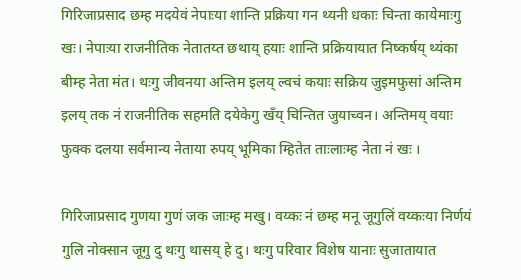गिरिजाप्रसाद छम्ह मदयेवं नेपाःया शान्ति प्रक्रिया गन थ्यनी धकाः चिन्ता कायेमाःगु खः। नेपाःया राजनीतिक नेतातय्त छथाय् हयाः शान्ति प्रक्रियायात निष्कर्षय् थ्यंका बीम्ह नेता मंत। थःगु जीवनया अन्तिम इलय् ल्वचं कयाः सक्रिय जुइमफुसां अन्तिम इलय् तक नं राजनीतिक सहमति दयेकेगु खँय् चिन्तित जुयाच्वन। अन्तिमय् वयाः फुक्क दलया सर्वमान्य नेताया रुपय् भूमिका म्हितेत ताःलाःम्ह नेता नं खः ।

गिरिजाप्रसाद गुणया गुणं जक जाःम्ह मखु। वय्कः नं छम्ह मनू जूगुलिं वय्कःया निर्णयं गुलि नोक्सान जूगु दु थःगु थासय् हे दु। थःगु परिवार विशेष यानाः सुजातायात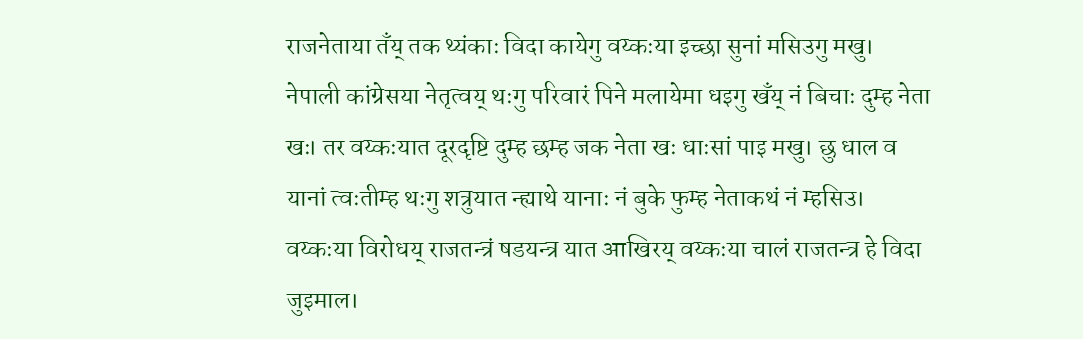राजनेताया तँय् तक थ्यंकाः विदा कायेगु वय्कःया इच्छा सुनां मसिउगु मखु। नेपाली कांग्रेसया नेतृत्वय् थःगु परिवारं पिने मलायेमा धइगु खँय् नं बिचाः दुम्ह नेता खः। तर वय्कःयात दूरदृष्टि दुम्ह छम्ह जक नेता खः धाःसां पाइ मखु। छु धाल व यानां त्वःतीम्ह थःगु शत्रुयात न्ह्याथे यानाः नं बुके फुम्ह नेताकथं नं म्हसिउ। वय्कःया विरोधय् राजतन्त्रं षडयन्त्र यात आखिरय् वय्कःया चालं राजतन्त्र हे विदा जुइमाल।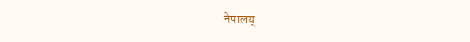नेपालय्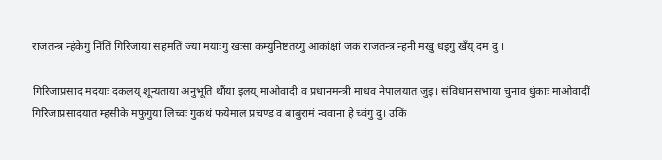राजतन्त्र न्हंकेगु निंतिं गिरिजाया सहमतिं ज्या मयाःगु खःसा कम्युनिष्टतय्गु आकांक्षां जक राजतन्त्र न्हनी मखु धइगु खँय् दम दु ।

गिरिजाप्रसाद मदयाः दकलय् शून्यताया अनुभूति थौंया इलय् माओवादी व प्रधानमन्त्री माधव नेपालयात जुइ। संविधानसभाया चुनाव धुंकाः माओवादीं गिरिजाप्रसादयात म्हसीके मफुगुया लिच्वः गुकथं फयेमाल प्रचण्ड व बाबुरामं न्ववाना हे च्वंगु दु। उकिं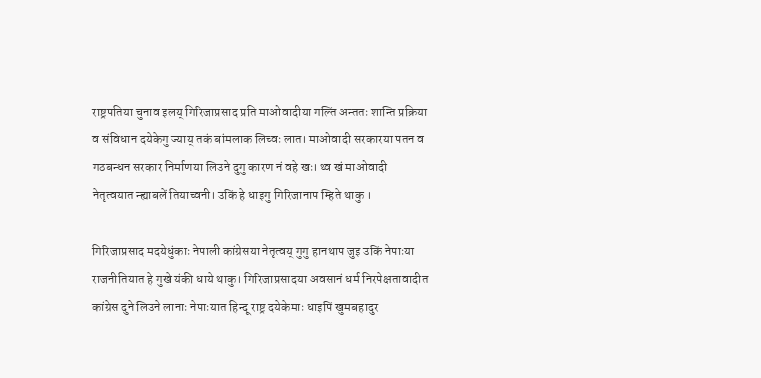राष्ट्रपतिया चुनाव इलय् गिरिजाप्रसाद प्रति माओवादीया गल्तिं अन्ततः शान्ति प्रक्रिया व संविधान दयेकेगु ज्याय् तकं बांमलाक लिच्वः लात। माओवादी सरकारया पतन व गठबन्धन सरकार निर्माणया लिउने दुगु कारण नं वहे खः। थ्व खं माओवादी नेतृत्वयात न्ह्याबलें तियाच्वनी। उकिं हे धाइगु गिरिजानाप म्हिते थाकु ।

गिरिजाप्रसाद मदयेधुंकाः नेपाली कांग्रेसया नेतृत्वय् गुगु हानथाप जुइ उकिं नेपाःया राजनीतियात हे गुखे यंकी धाये थाकु। गिरिजाप्रसादया अवसानं धर्म निरपेक्षतावादीत कांग्रेस दुने लिउने लानाः नेपाःयात हिन्दू राष्ट्र दयेकेमाः धाइपिं खुमबहादुर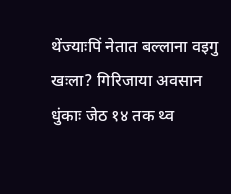थेंज्याःपिं नेतात बल्लाना वइगु खःला? गिरिजाया अवसान धुंकाः जेठ १४ तक थ्व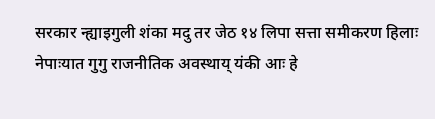सरकार न्ह्याइगुली शंका मदु तर जेठ १४ लिपा सत्ता समीकरण हिलाः नेपाःयात गुगु राजनीतिक अवस्थाय् यंकी आः हे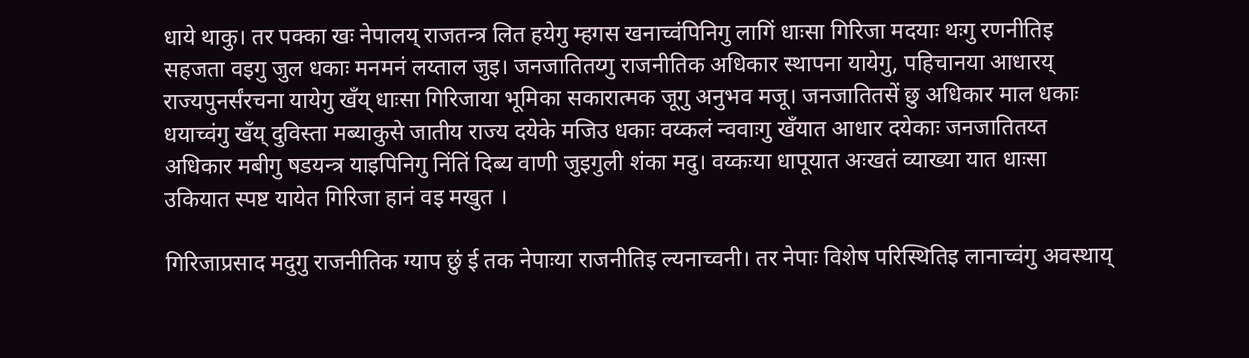धाये थाकु। तर पक्का खः नेपालय् राजतन्त्र लित हयेगु म्हगस खनाच्वंपिनिगु लागिं धाःसा गिरिजा मदयाः थःगु रणनीतिइ सहजता वइगु जुल धकाः मनमनं लय्ताल जुइ। जनजातितय्गु राजनीतिक अधिकार स्थापना यायेगु, पहिचानया आधारय् राज्यपुनर्संरचना यायेगु खँय् धाःसा गिरिजाया भूमिका सकारात्मक जूगु अनुभव मजू। जनजातितसें छु अधिकार माल धकाः धयाच्वंगु खँय् दुविस्ता मब्याकुसे जातीय राज्य दयेके मजिउ धकाः वय्कलं न्ववाःगु खँयात आधार दयेकाः जनजातितय्त अधिकार मबीगु षडयन्त्र याइपिनिगु निंतिं दिब्य वाणी जुइगुली शंका मदु। वय्कःया धापूयात अःखतं व्याख्या यात धाःसा उकियात स्पष्ट यायेत गिरिजा हानं वइ मखुत ।

गिरिजाप्रसाद मदुगु राजनीतिक ग्याप छुं ई तक नेपाःया राजनीतिइ ल्यनाच्वनी। तर नेपाः विशेष परिस्थितिइ लानाच्वंगु अवस्थाय्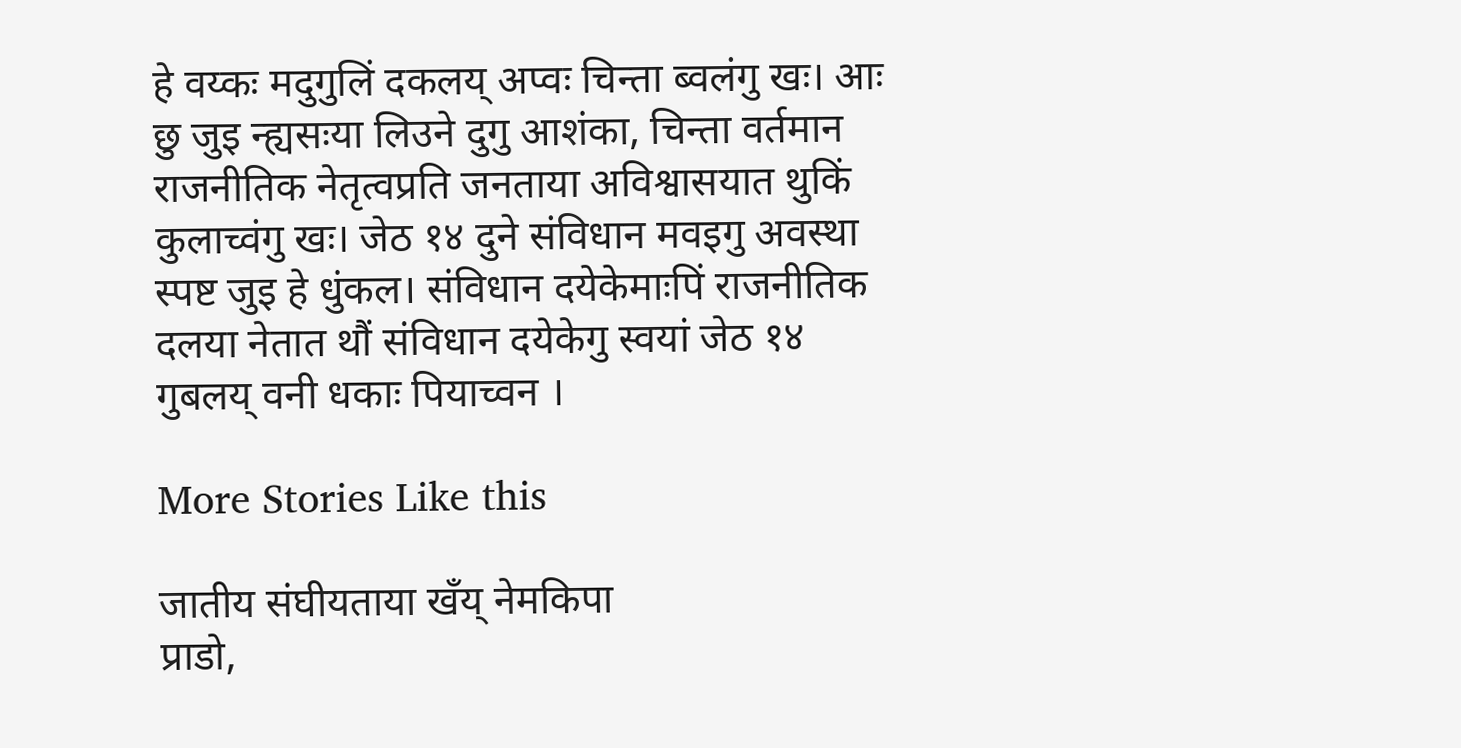हे वय्कः मदुगुलिं दकलय् अप्वः चिन्ता ब्वलंगु खः। आः छु जुइ न्ह्यसःया लिउने दुगु आशंका, चिन्ता वर्तमान राजनीतिक नेतृत्वप्रति जनताया अविश्वासयात थुकिं कुलाच्वंगु खः। जेठ १४ दुने संविधान मवइगु अवस्था स्पष्ट जुइ हे धुंकल। संविधान दयेकेमाःपिं राजनीतिक दलया नेतात थौं संविधान दयेकेगु स्वयां जेठ १४ गुबलय् वनी धकाः पियाच्वन ।

More Stories Like this

जातीय संघीयताया खँय् नेमकिपा
प्राडो,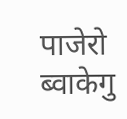पाजेरो ब्वाकेगु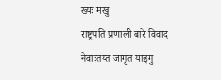ख्यः मखु
राष्ट्रपति प्रणाली बारे विवाद
नेवाःतय्त जागृत याइगु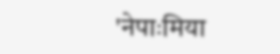'नेपाःमिया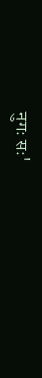नुगः सः'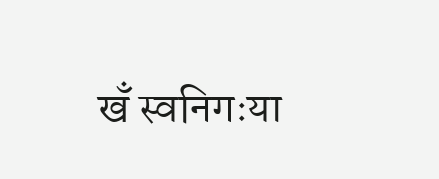खँ स्वनिगःया